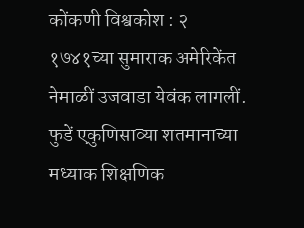कोंकणी विश्वकोश : २ १७४१च्या सुमाराक अमेरिकेंत नेमाळीं उजवाडा येवंक लागलीं. फुडें एकुणिसाव्या शतमानाच्या मध्याक शिक्षणिक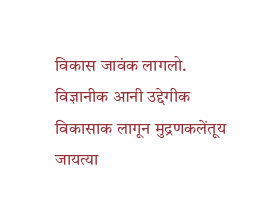विकास जावंक लागलो. विज्ञानीक आनी उद्देगीक विकासाक लागून मुद्रणकलेंतूय जायत्या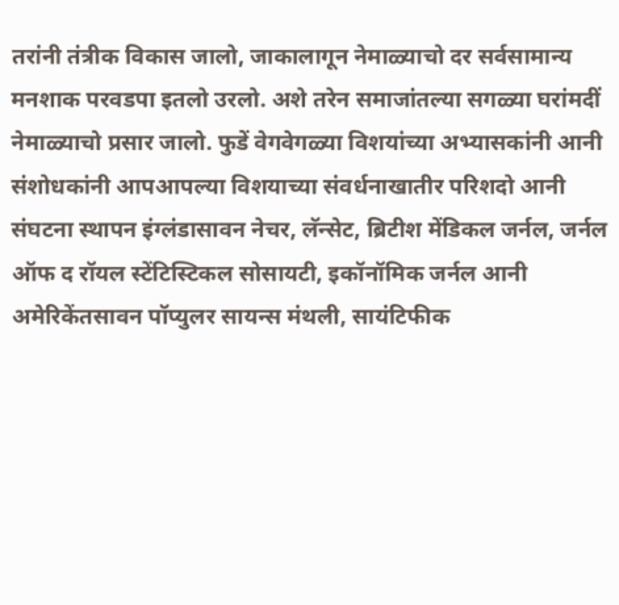तरांनी तंत्रीक विकास जालो, जाकालागून नेमाळ्याचो दर सर्वसामान्य मनशाक परवडपा इतलो उरलो. अशे तरेन समाजांतल्या सगळ्या घरांमदीं नेमाळ्याचो प्रसार जालो. फुडें वेगवेगळ्या विशयांच्या अभ्यासकांनी आनी संशोधकांनी आपआपल्या विशयाच्या संवर्धनाखातीर परिशदो आनी संघटना स्थापन इंग्लंडासावन नेचर, लॅन्सेट, ब्रिटीश मेंडिकल जर्नल, जर्नल ऑफ द रॉयल स्टेंटिस्टिकल सोसायटी, इकॉनॉमिक जर्नल आनी अमेरिकेंतसावन पॉप्युलर सायन्स मंथली, सायंटिफीक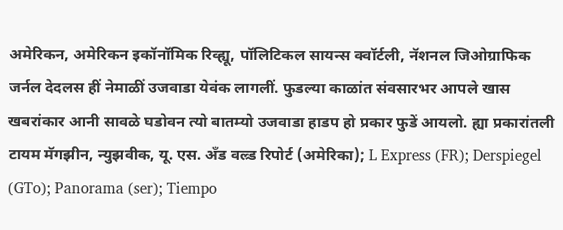अमेरिकन, अमेरिकन इकॉनॉमिक रिव्ह्यू, पॉलिटिकल सायन्स क्वॉर्टली, नॅशनल जिओग्राफिक जर्नल देदलस हीं नेमाळीं उजवाडा येवंक लागलीं. फुडल्या काळांत संवसारभर आपले खास खबरांकार आनी सावळे घडोवन त्यो बातम्यो उजवाडा हाडप हो प्रकार फुडें आयलो. ह्या प्रकारांतली टायम मॅगझीन, न्युझवीक, यू. एस. अँड वल्र्ड रिपोर्ट (अमेरिका); L Express (FR); Derspiegel (GTo); Panorama (ser); Tiempo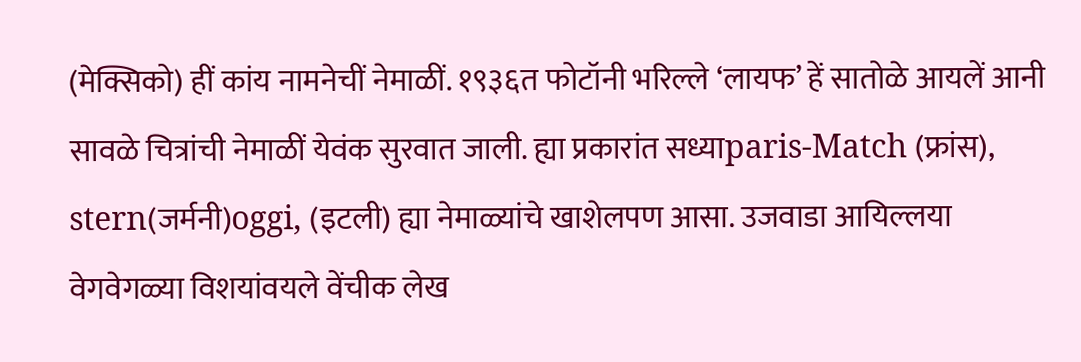(मेक्सिको) हीं कांय नामनेचीं नेमाळीं. १९३६त फोटॉनी भरिल्ले ‘लायफ’ हें सातोळे आयलें आनी सावळे चित्रांची नेमाळीं येवंक सुरवात जाली. ह्या प्रकारांत सध्याparis-Match (फ्रांस), stern(जर्मनी)oggi, (इटली) ह्या नेमाळ्यांचे खाशेलपण आसा. उजवाडा आयिल्लया वेगवेगळ्या विशयांवयले वेंचीक लेख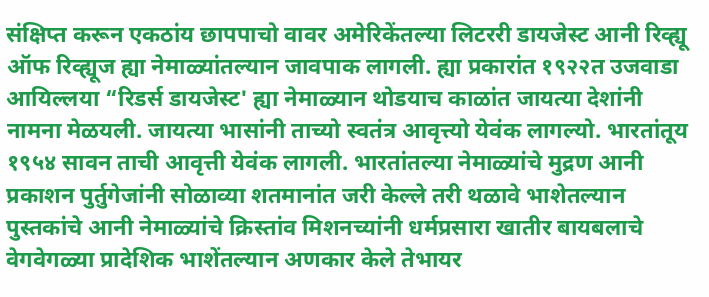संक्षिप्त करून एकठांय छापपाचो वावर अमेरिकेंतल्या लिटररी डायजेस्ट आनी रिव्ह्यू ऑफ रिव्ह्यूज ह्या नेमाळ्यांतल्यान जावपाक लागली. ह्या प्रकारांत १९२२त उजवाडा आयिल्लया “रिडर्स डायजेस्ट' ह्या नेमाळ्यान थोडयाच काळांत जायत्या देशांनी नामना मेळयली. जायत्या भासांनी ताच्यो स्वतंत्र आवृत्त्यो येवंक लागल्यो. भारतांतूय १९५४ सावन ताची आवृत्ती येवंक लागली. भारतांतल्या नेमाळ्यांचे मुद्रण आनी प्रकाशन पुर्तुगेजांनी सोळाव्या शतमानांत जरी केल्ले तरी थळावे भाशेतल्यान पुस्तकांचे आनी नेमाळ्यांचे क्रिस्तांव मिशनच्यांनी धर्मप्रसारा खातीर बायबलाचे वेगवेगळ्या प्रादेशिक भाशेंतल्यान अणकार केले तेभायर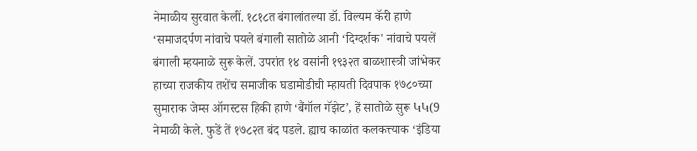नेमाळीय सुरवात केलीं. १८१८त बंगालांतल्या डॉ. विल्यम कॅरी हाणे ‘समाजदर्पण नांवाचे पयले बंगाली सातोळे आनी ‘दिग्दर्शक' नांवाचे पयलें बंगाली म्हयनाळे सुरू केलें. उपरांत १४ वसांनी १९३२त बाळशास्त्री जांभेकर हाच्या राजकीय तशेंच समाजीक घडामोडीची म्हायती दिवपाक १७८०च्या सुमाराक जेम्स ऑगस्टस हिकी हाणे ‘बैंगॉल गॅझेट’, हें सातोळे सुरू ԿԿ(9 नेमाळी केले. फुडें तें १७८२त बंद पडले. ह्याच काळांत कलकत्त्याक ‘इंडिया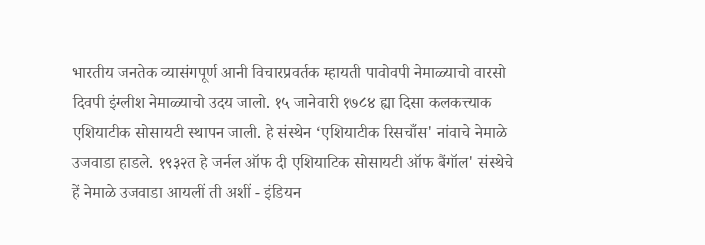भारतीय जनतेक व्यासंगपूर्ण आनी विचारप्रवर्तक म्हायती पावोवपी नेमाळ्याचो वारसो दिवपी इंग्लीश नेमाळ्याचो उदय जालो. १५ जानेवारी १७८४ ह्या दिसा कलकत्त्याक एशियाटीक सोसायटी स्थापन जाली. हे संस्थेन ‘एशियाटीक रिसचाँस' नांवाचे नेमाळे उजवाडा हाडले. १९३२त हे जर्नल ऑफ दी एशियाटिक सोसायटी ऑफ बैंगॉल' संस्थेचे हें नेमाळे उजवाडा आयलीं ती अशीं - इंडियन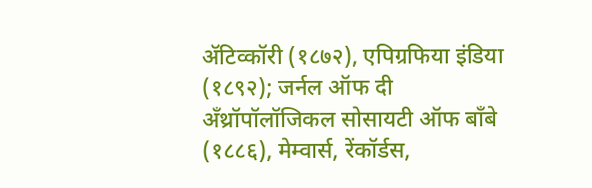ॲटिव्कॉरी (१८७२), एपिग्रफिया इंडिया (१८९२); जर्नल ऑफ दी अँथ्रॉपॉलॉजिकल सोसायटी ऑफ बाँबे (१८८६), मेम्वार्स, रेंकॉर्डस,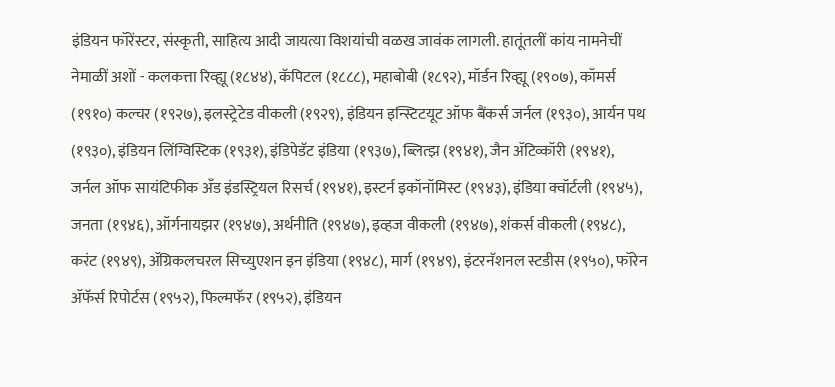इंडियन फॉरेंस्टर, संस्कृती, साहित्य आदी जायत्या विशयांची वळख जावंक लागली. हातूंतलीं कांय नामनेचीं नेमाळीं अशों - कलकत्ता रिव्ह्यू (१८४४), कॅपिटल (१८८८), महाबोबी (१८९२), मॉर्डन रिव्ह्यू (१९०७), कॉमर्स (१९१०) कल्चर (१९२७), इलस्ट्रेटेड वीकली (१९२९), इंडियन इन्स्टिटयूट ऑफ बैंकर्स जर्नल (१९३०), आर्यन पथ (१९३०), इंडियन लिंग्विस्टिक (१९३१), इंडिपेडॅट इंडिया (१९३७), ब्लित्झ (१९४१), जैन ॲटिव्कॉरी (१९४१), जर्नल ऑफ सायंटिफीक अँड इंडस्ट्रियल रिसर्च (१९४१), इस्टर्न इकॉनॉमिस्ट (१९४३), इंडिया क्वॉर्टली (१९४५), जनता (१९४६), ऑर्गनायझर (१९४७), अर्थनीति (१९४७), इव्हज वीकली (१९४७), शंकर्स वीकली (१९४८), करंट (१९४९), ॲग्रिकलचरल सिच्युएशन इन इंडिया (१९४८), मार्ग (१९४९), इंटरनॅशनल स्टडीस (१९५०), फॉरेन ॲफॅर्स रिपोर्टस (१९५२), फिल्मफॅर (१९५२), इंडियन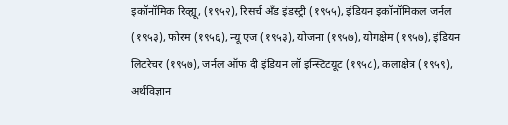इकॉनॉमिक रिव्ह्यू, (१९५२), रिसर्च अँड इंडस्ट्री (१९५५), इंडियन इकॉनॉमिकल जर्नल (१९५३), फोरम (१९५६), न्यू एज (१९५३), योजना (१९५७), योगक्षेम (१९५७), इंडियन लिटरेचर (१९५७), जर्नल ऑफ दी इंडियन लॉ इन्स्टिटयूट (१९५८), कलाक्षेत्र (१९५९), अर्थविज्ञान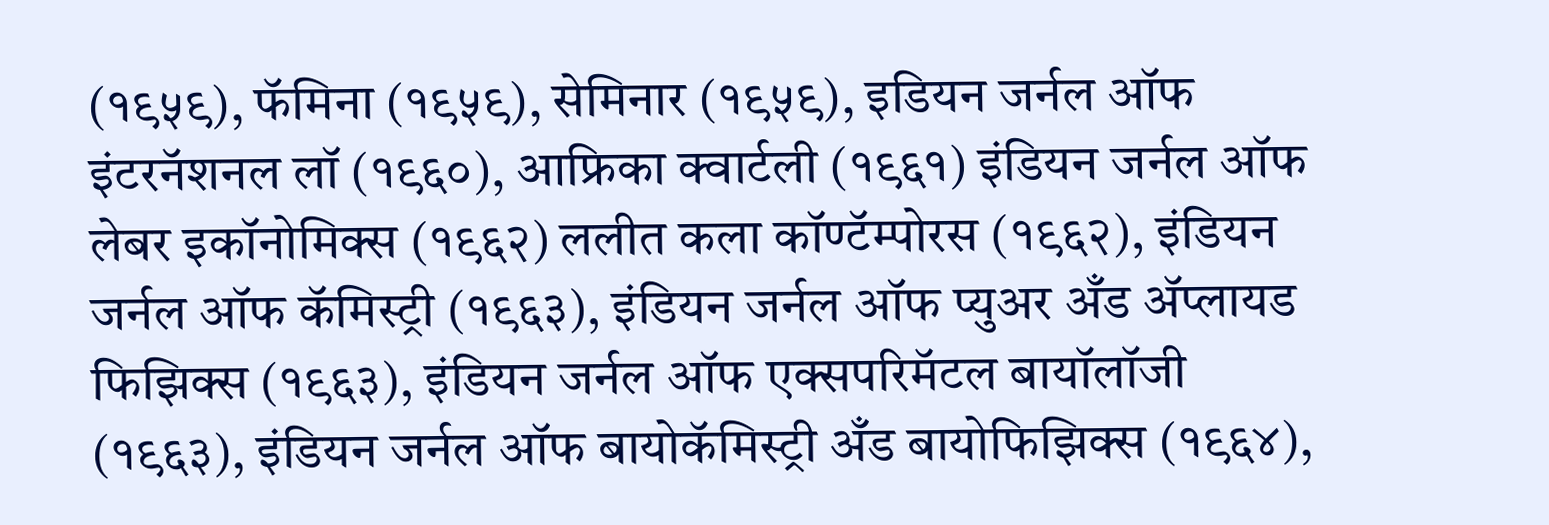(१९५९), फॅमिना (१९५९), सेमिनार (१९५९), इडियन जर्नल ऑफ इंटरनॅशनल लॉ (१९६०), आफ्रिका क्वार्टली (१९६१) इंडियन जर्नल ऑफ लेबर इकॉनोमिक्स (१९६२) ललीत कला कॉण्टॅम्पोरस (१९६२), इंडियन जर्नल ऑफ कॅमिस्ट्री (१९६३), इंडियन जर्नल ऑफ प्युअर अँड ॲप्लायड फिझिक्स (१९६३), इंडियन जर्नल ऑफ एक्सपरिमॅटल बायॉलॉजी (१९६३), इंडियन जर्नल ऑफ बायोकॅमिस्ट्री अँड बायोफिझिक्स (१९६४),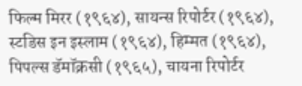फिल्म मिरर (१९६४), सायन्स रिपोर्टर (१९६४), स्टडिस इन इस्लाम (१९६४), हिम्मत (१९६४), पिपल्स डॅमॉक्रसी (१९६५), चायना रिपोर्टर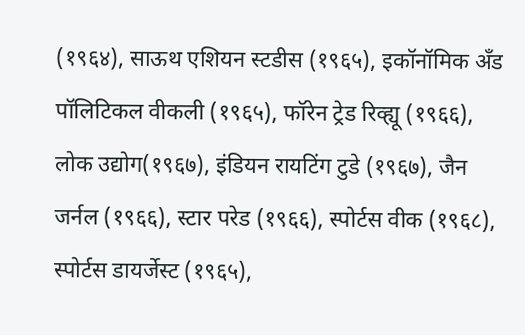(१९६४), साऊथ एशियन स्टडीस (१९६५), इकॉनॉमिक अँड पॉलिटिकल वीकली (१९६५), फॉरेन ट्रेड रिव्ह्यू (१९६६), लोक उद्योग(१९६७), इंडियन रायटिंग टुडे (१९६७), जैन जर्नल (१९६६), स्टार परेड (१९६६), स्पोर्टस वीक (१९६८), स्पोर्टस डायर्जेस्ट (१९६५),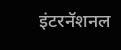इंटरनॅशनल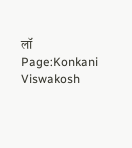लॉ
Page:Konkani Viswakosh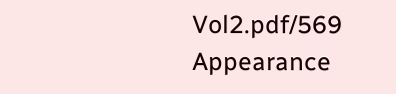Vol2.pdf/569
Appearance